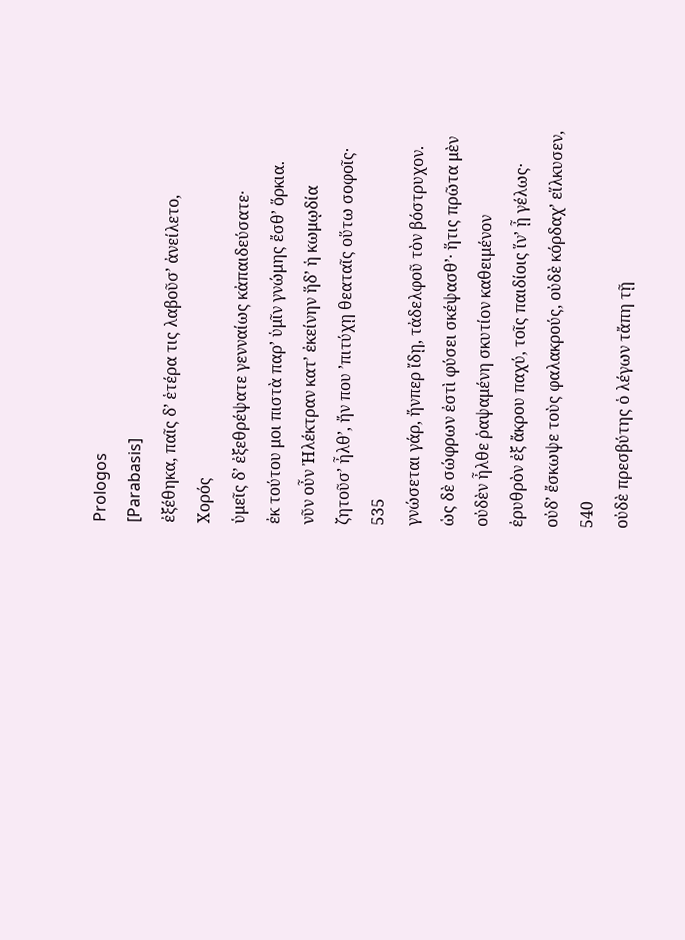Prologos
[Parabasis]
ἐξέθηκα, παῖς δʼ ἑτέρα τις λαβοῦσʼ ἀνείλετο,
Χορός
ὑμεῖς δʼ ἐξεθρέψατε γενναίως κἀπαιδεύσατε·
ἐκ τούτου μοι πιστὰ παρʼ ὑμῖν γνώμης ἔσθʼ ὅρκια.
νῦν οὖν Ἠλέκτραν κατʼ ἐκείνην ἥδʼ ἡ κωμῳδία
ζητοῦσʼ ἦλθʼ, ἤν που ʼπιτύχῃ θεαταῖς οὕτω σοφοῖς·
535
γνώσεται γάρ, ἤνπερ ἴδῃ, τἀδελφοῦ τὸν βόστρυχον.
ὡς δὲ σώφρων ἐστὶ φύσει σκέψασθʼ· ἥτις πρῶτα μὲν
οὐδὲν ἦλθε ῥαψαμένη σκυτίον καθειμένον
ἐρυθρὸν ἐξ ἄκρου παχύ, τοῖς παιδίοις ἵνʼ ᾖ γέλως·
οὐδʼ ἔσκωψε τοὺς φαλακρούς, οὐδὲ κόρδαχʼ εἵλκυσεν,
540
οὐδὲ πρεσβύτης ὁ λέγων τἄπη τῇ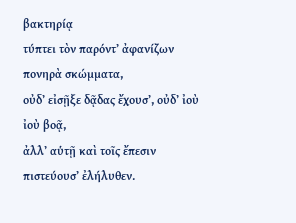βακτηρίᾳ
τύπτει τὸν παρόντʼ ἀφανίζων πονηρὰ σκώμματα,
οὐδʼ εἰσῇξε δᾷδας ἔχουσʼ, οὐδʼ ἰοὺ ἰοὺ βοᾷ,
ἀλλʼ αὑτῇ καὶ τοῖς ἔπεσιν πιστεύουσʼ ἐλήλυθεν.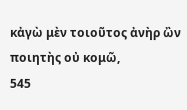κἀγὼ μὲν τοιοῦτος ἀνὴρ ὢν ποιητὴς οὐ κομῶ,
545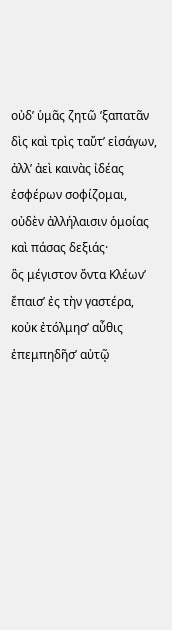οὐδʼ ὑμᾶς ζητῶ ʼξαπατᾶν δὶς καὶ τρὶς ταὔτʼ εἰσάγων,
ἀλλʼ ἀεὶ καινὰς ἰδέας ἐσφέρων σοφίζομαι,
οὐδὲν ἀλλήλαισιν ὁμοίας καὶ πάσας δεξιάς·
ὃς μέγιστον ὄντα Κλέωνʼ ἔπαισʼ ἐς τὴν γαστέρα,
κοὐκ ἐτόλμησʼ αὖθις ἐπεμπηδῆσʼ αὐτῷ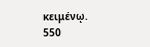κειμένῳ.
550